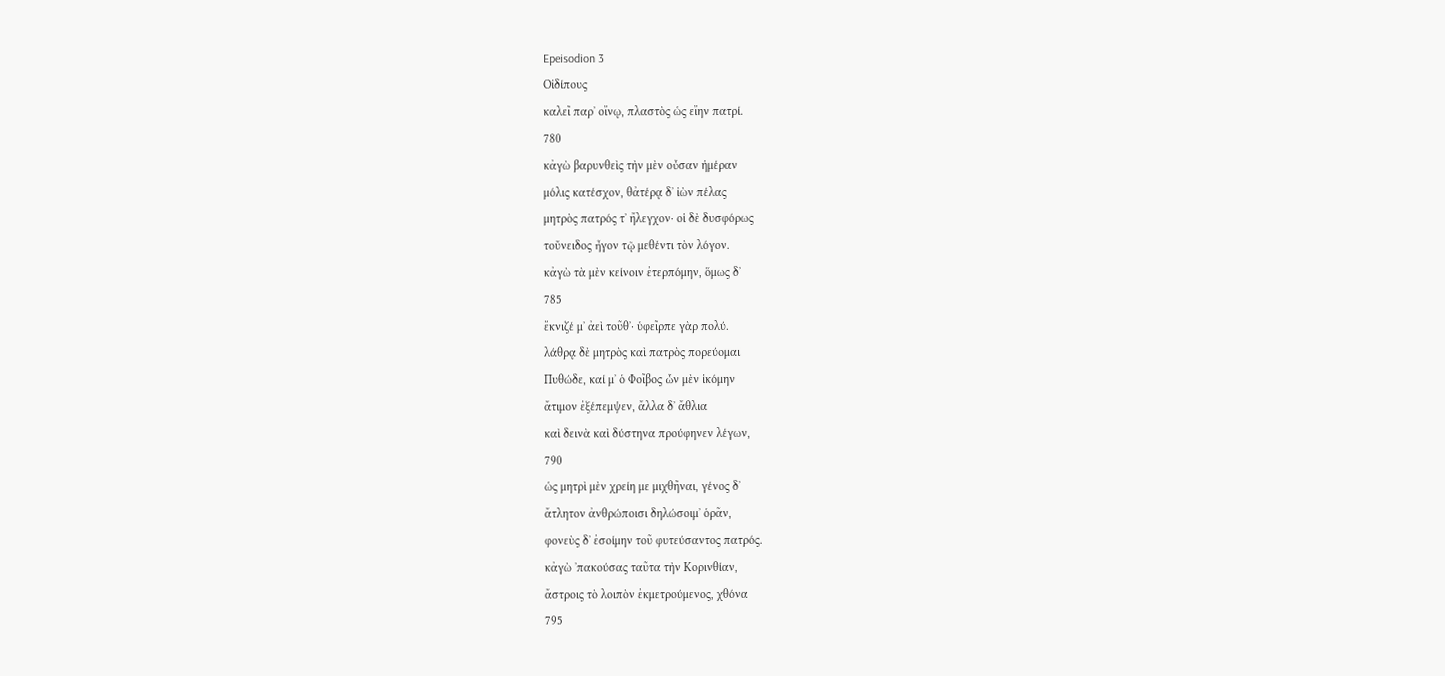Epeisodion 3
Οἰδίπους
καλεῖ παρʼ οἴνῳ, πλαστὸς ὡς εἴην πατρί.
780
κἀγὼ βαρυνθεὶς τὴν μὲν οὖσαν ἡμέραν
μόλις κατέσχον, θἀτέρᾳ δʼ ἰὼν πέλας
μητρὸς πατρός τʼ ἤλεγχον· οἱ δὲ δυσφόρως
τοὔνειδος ἦγον τῷ μεθέντι τὸν λόγον.
κἀγὼ τὰ μὲν κείνοιν ἐτερπόμην, ὅμως δʼ
785
ἔκνιζέ μʼ ἀεὶ τοῦθʼ· ὑφεῖρπε γὰρ πολύ.
λάθρᾳ δὲ μητρὸς καὶ πατρὸς πορεύομαι
Πυθώδε, καί μʼ ὁ Φοῖβος ὧν μὲν ἱκόμην
ἄτιμον ἐξέπεμψεν, ἄλλα δʼ ἄθλια
καὶ δεινὰ καὶ δύστηνα προύφηνεν λέγων,
790
ὡς μητρὶ μὲν χρείη με μιχθῆναι, γένος δʼ
ἄτλητον ἀνθρώποισι δηλώσοιμʼ ὁρᾶν,
φονεὺς δʼ ἐσοίμην τοῦ φυτεύσαντος πατρός.
κἀγὼ ʼπακούσας ταῦτα τὴν Κορινθίαν,
ἄστροις τὸ λοιπὸν ἐκμετρούμενος, χθόνα
795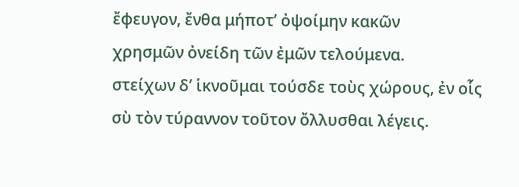ἔφευγον, ἔνθα μήποτʼ ὀψοίμην κακῶν
χρησμῶν ὀνείδη τῶν ἐμῶν τελούμενα.
στείχων δʼ ἱκνοῦμαι τούσδε τοὺς χώρους, ἐν οἷς
σὺ τὸν τύραννον τοῦτον ὄλλυσθαι λέγεις.